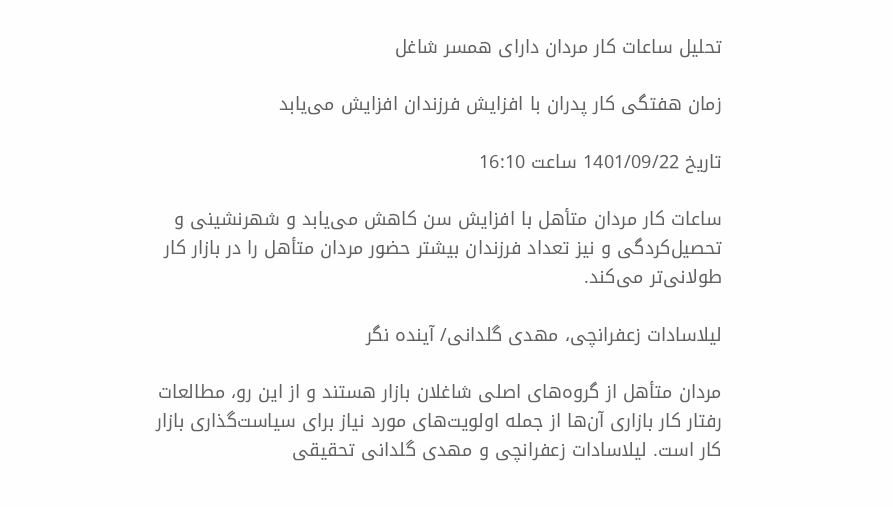تحلیل ساعات کار مردان دارای همسر شاغل

زمان هفتگی کار پدران با افزایش فرزندان افزایش می‌یابد

تاریخ 1401/09/22 ساعت 16:10

ساعات کار مردان متأهل با افزایش سن کاهش می‌یابد و شهرنشینی و تحصیل‌کردگی و نیز تعداد فرزندان بیشتر حضور مردان متأهل را در بازار کار طولانی‌تر می‌کند.

لیلاسادات زعفرانچی، مهدی گلدانی/ آینده نگر

مردان متأهل از گروه‌های اصلی شاغلان بازار هستند و از این رو، مطالعات رفتار کار بازاری آن‌ها از جمله اولویت‌های مورد نیاز برای سیاست‌گذاری بازار کار است. لیلاسادات زعفرانچی و مهدی گلدانی تحقیقی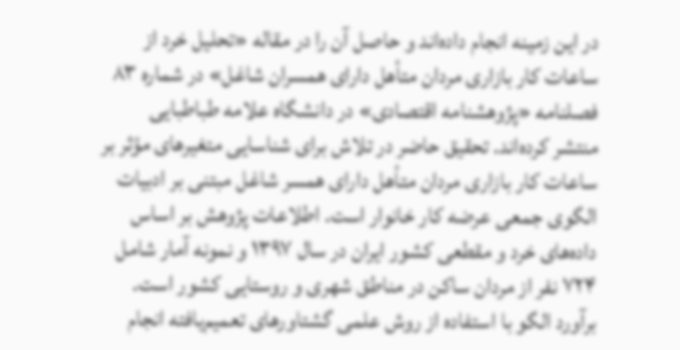در این زمینه انجام داده‌اند و حاصل آن را در مقاله «تحلیل خرد از ساعات کار بازاری مردان متأهل دارای همسران شاغل» در شماره ۸۳ فصلنامه «پژوهشنامه اقتصادی» در دانشگاه علامه طباطبایی منتشر کرده‌اند. تحقیق حاضر در تلاش برای شناسایی متغیرهای مؤثر بر ساعات کار بازاری مردان متأهل دارای همسر شاغل مبتنی بر ادبیات الگوی جمعی عرضه کار خانوار است. اطلاعات پژوهش بر اساس داده‌های خرد و مقطعی کشور ایران در سال ۱۳۹۷ و نمونه آمار شامل ۷۲۴ نفر از مردان ساکن در مناطق شهری و روستایی کشور است. برآورد الگو با استفاده از روش علمی گشتاورهای تعمیم‌یافته انجام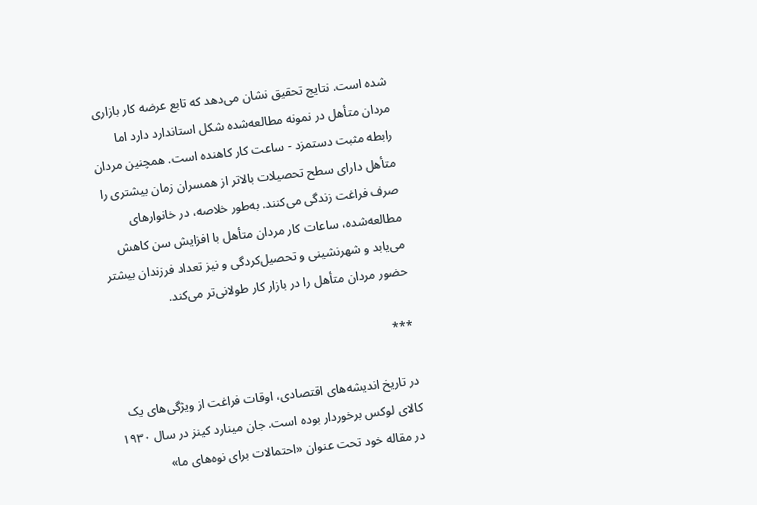شده است. نتایج تحقیق نشان می‌دهد که تابع عرضه کار بازاری مردان متأهل در نمونه مطالعه‌شده شکل استاندارد دارد اما رابطه مثبت دستمزد - ساعت کار کاهنده است. همچنین مردان متأهل دارای سطح تحصیلات بالاتر از همسران زمان بیشتری را صرف فراغت زندگی می‌کنند. به‌طور خلاصه، در خانوارهای مطالعه‌شده، ساعات کار مردان متأهل با افزایش سن کاهش می‌یابد و شهرنشینی و تحصیل‌کردگی و نیز تعداد فرزندان بیشتر حضور مردان متأهل را در بازار کار طولانی‌تر می‌کند.

***

در تاریخ اندیشه‌های اقتصادی، اوقات فراغت از ویژگی‌های یک کالای لوکس برخوردار بوده است. جان مینارد کینز در سال ۱۹۳۰ در مقاله خود تحت عنوان «احتمالات برای نوه‌های ما»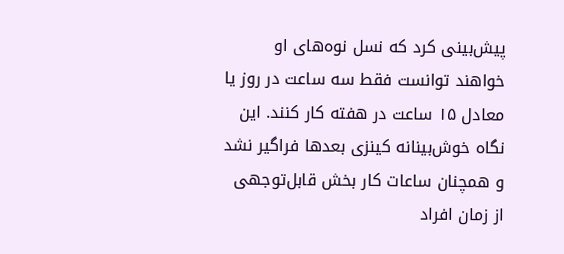پیش‌بینی کرد که نسل نوه‌های او خواهند توانست فقط سه ساعت در روز یا معادل ۱۵ ساعت در هفته کار کنند. این نگاه خوش‌بینانه کینزی بعدها فراگیر نشد و همچنان ساعات کار بخش قابل‌توجهی از زمان افراد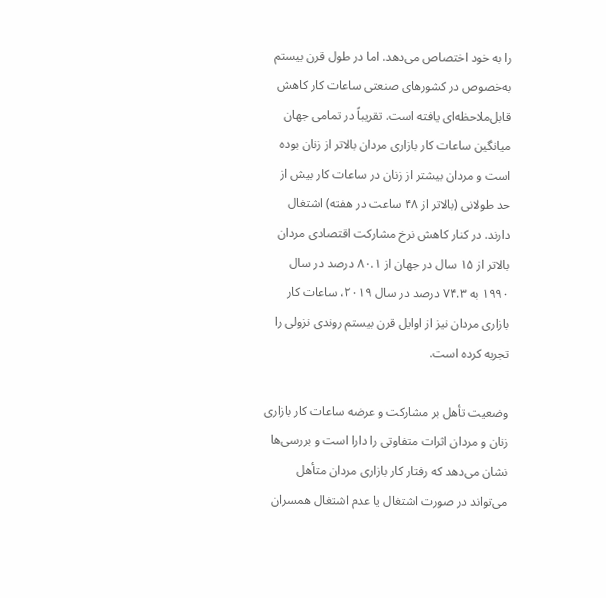را به خود اختصاص می‌دهد. اما در طول قرن بیستم به‌خصوص در کشورهای صنعتی ساعات کار کاهش قابل‌ملاحظه‌ای یافته است. تقریباً در تمامی جهان میانگین ساعات کار بازاری مردان بالاتر از زنان بوده است و مردان بیشتر از زنان در ساعات کار بیش از حد طولانی (بالاتر از ۴۸ ساعت در هفته) اشتغال دارند. در کنار کاهش نرخ مشارکت اقتصادی مردان بالاتر از ۱۵ سال در جهان از ۸۰.۱ درصد در سال ۱۹۹۰ به ۷۴.۳ درصد در سال ۲۰۱۹، ساعات کار بازاری مردان نیز از اوایل قرن بیستم روندی نزولی را تجربه کرده است.

وضعیت تأهل بر مشارکت و عرضه ساعات کار بازاری زنان و مردان اثرات متفاوتی را دارا است و بررسی‌ها نشان می‌دهد که رفتار کار بازاری مردان متأهل می‌تواند در صورت اشتغال یا عدم اشتغال همسران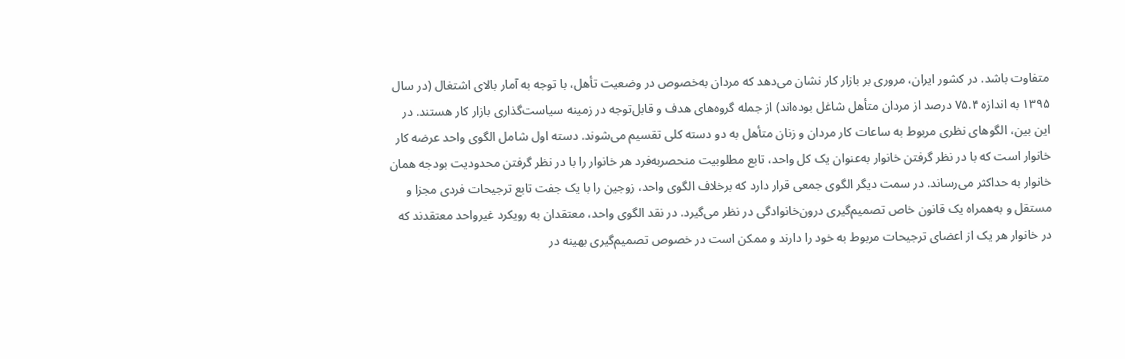متفاوت باشد. در کشور ایران، مروری بر بازار کار نشان می‌دهد که مردان به‌خصوص در وضعیت تأهل، با توجه به آمار بالای اشتغال (در سال ۱۳۹۵ به اندازه ۷۵.۴ درصد از مردان متأهل شاغل بوده‌اند) از جمله گروه‌های هدف و قابل‌توجه در زمینه سیاست‌گذاری بازار کار هستند. در این بین، الگوهای نظری مربوط به ساعات کار مردان و زنان متأهل به دو دسته کلی تقسیم می‌شوند. دسته اول شامل الگوی واحد عرضه کار خانوار است که با در نظر گرفتن خانوار به‌عنوان یک کل واحد، تابع مطلوبیت منحصربه‌فرد هر خانوار را با در نظر گرفتن محدودیت بودجه همان خانوار به حداکثر می‌رساند. در سمت دیگر الگوی جمعی قرار دارد که برخلاف الگوی واحد، زوجین را با یک جفت تابع ترجیحات فردی مجزا و مستقل و به‌همراه یک قانون خاص تصمیم‌گیری درون‌خانوادگی در نظر می‌گیرد. در نقد الگوی واحد، معتقدان به رویکرد غیرواحد معتقدند که در خانوار هر یک از اعضای ترجیحات مربوط به خود را دارند و ممکن است در خصوص تصمیم‌گیری بهینه در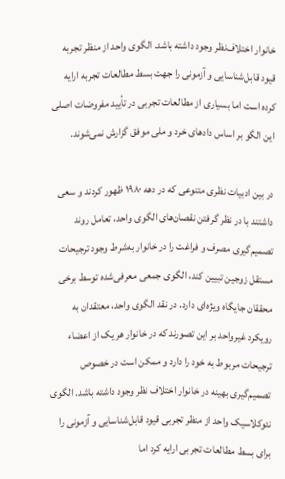خانوار اختلاف‌نظر وجود داشته باشد. الگوی واحد از منظر تجربه قیود قابل‌شناسایی و آزمونی را جهت بسط مطالعات تجربه ارایه کرده است اما بسیاری از مطالعات تجربی در تأیید مفروضات اصلی این الگو بر اساس داد‌های خرد و ملی موفق گزارش نمی‌شوند.

در بین ادبیات نظری متنوعی که در دهه ۱۹۸۰ ظهور کردند و سعی داشتند با در نظر گرفتن نقصان‌های الگوی واحد، تعامل روند تصمیم‌گیری مصرف و فراغت را در خانوار به‌شرط وجود ترجیحات مستقل زوجین تبیین کند، الگوی جمعی معرفی‌شده توسط برخی محققان جایگاه ویژه‌ای دارد. در نقد الگوی واحد، معتقدان به رویکرد غیرواحد بر این تصورند که در خانوار هر یک از اعضاء ترجیحات مربوط به خود را دارد و ممکن است در خصوص تصمیم‌گیری بهینه در خانوار اختلاف نظر وجود داشته باشد. الگوی نئوکلاسیک واحد از منظر تجربی قیود قابل‌شناسایی و آزمونی را برای بسط مطالعات تجربی ارایه کرد اما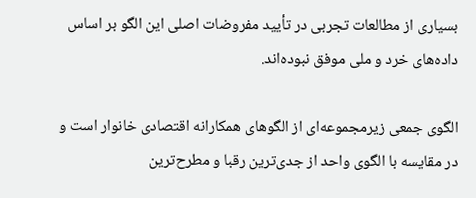بسیاری از مطالعات تجربی در تأیید مفروضات اصلی این الگو بر اساس داده‌های خرد و ملی موفق نبوده‌اند.

الگوی جمعی زیرمجموعه‌ای از الگوهای همکارانه اقتصادی خانوار است و در مقایسه با الگوی واحد از جدی‌ترین رقبا و مطرح‌ترین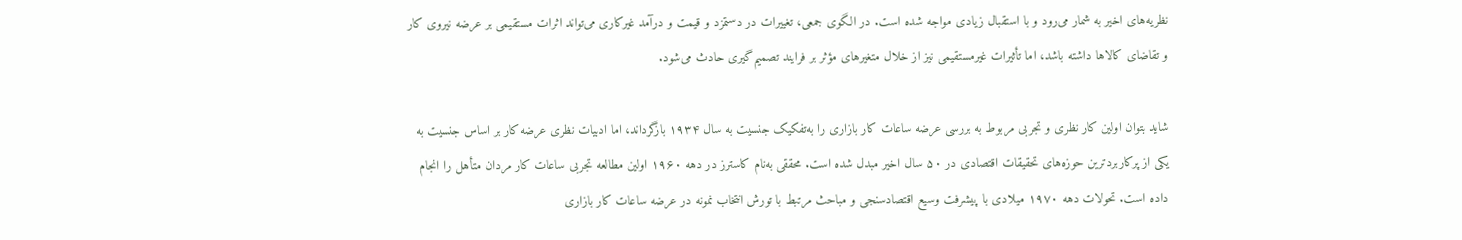نظریه‌های اخیر به شمار می‌رود و با استقبال زیادی مواجه شده است. در الگوی جمعی، تغییرات در دستمزد و قیمت و درآمد غیرکاری می‌تواند اثرات مستقیمی بر عرضه نیروی کار و تقاضای کالاها داشته باشد، اما تأثیرات غیرمستقیمی نیز از خلال متغیرهای مؤثر بر فرایند تصمیم‌گیری حادث می‌شود.

شاید بتوان اولین کار نظری و تجربی مربوط به بررسی عرضه ساعات کار بازاری را به‌تفکیک جنسیت به سال ۱۹۳۴ بازگرداند، اما ادبیات نظری عرضه کار بر اساس جنسیت به یکی از پرکاربردترین حوزه‌های تحقیقات اقتصادی در ۵۰ سال اخیر مبدل شده است. محققی به‌نام کاسترز در دهه ۱۹۶۰ اولین مطالعه تجربی ساعات کار مردان متأهل را انجام داده است. تحولات دهه ۱۹۷۰ میلادی با پیشرفت وسیع اقتصادسنجی و مباحث مرتبط با تورش انتخاب نمونه در عرضه ساعات کار بازاری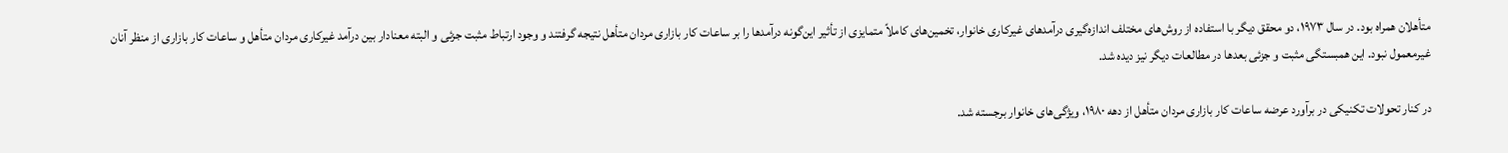متأهلان همراه بود. در سال ۱۹۷۳، دو محقق دیگر با استفاده از روش‌های مختلف اندازه‌گیری درآمدهای غیرکاری خانوار، تخمین‌های کاملاً متمایزی از تأثیر این‌گونه درآمدها را بر ساعات کار بازاری مردان متأهل نتیجه گرفتند و وجود ارتباط مثبت جزئی و البته معنادار بین درآمد غیرکاری مردان متأهل و ساعات کار بازاری از منظر آنان غیرمعمول نبود. این همبستگی مثبت و جزئی بعدها در مطالعات دیگر نیز دیده شد.

در کنار تحولات تکنیکی در برآورد عرضه ساعات کار بازاری مردان متأهل از دهه ۱۹۸۰، ویژگی‌های خانوار برجسته شد.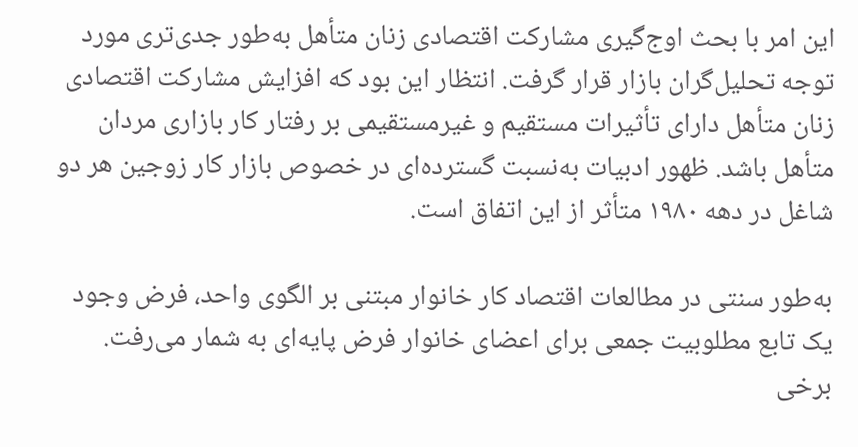این امر با بحث اوج‌گیری مشارکت اقتصادی زنان متأهل به‌طور جدی‌تری مورد توجه تحلیل‌گران بازار قرار گرفت. انتظار این بود که افزایش مشارکت اقتصادی زنان متأهل دارای تأثیرات مستقیم و غیرمستقیمی بر رفتار کار بازاری مردان متأهل باشد. ظهور ادبیات به‌نسبت گسترده‌ای در خصوص بازار کار زوجین هر دو شاغل در دهه ۱۹۸۰ متأثر از این اتفاق است.

به‌طور سنتی در مطالعات اقتصاد کار خانوار مبتنی بر الگوی واحد، فرض وجود یک تابع مطلوبیت جمعی برای اعضای خانوار فرض پایه‌ای به شمار می‌رفت. برخی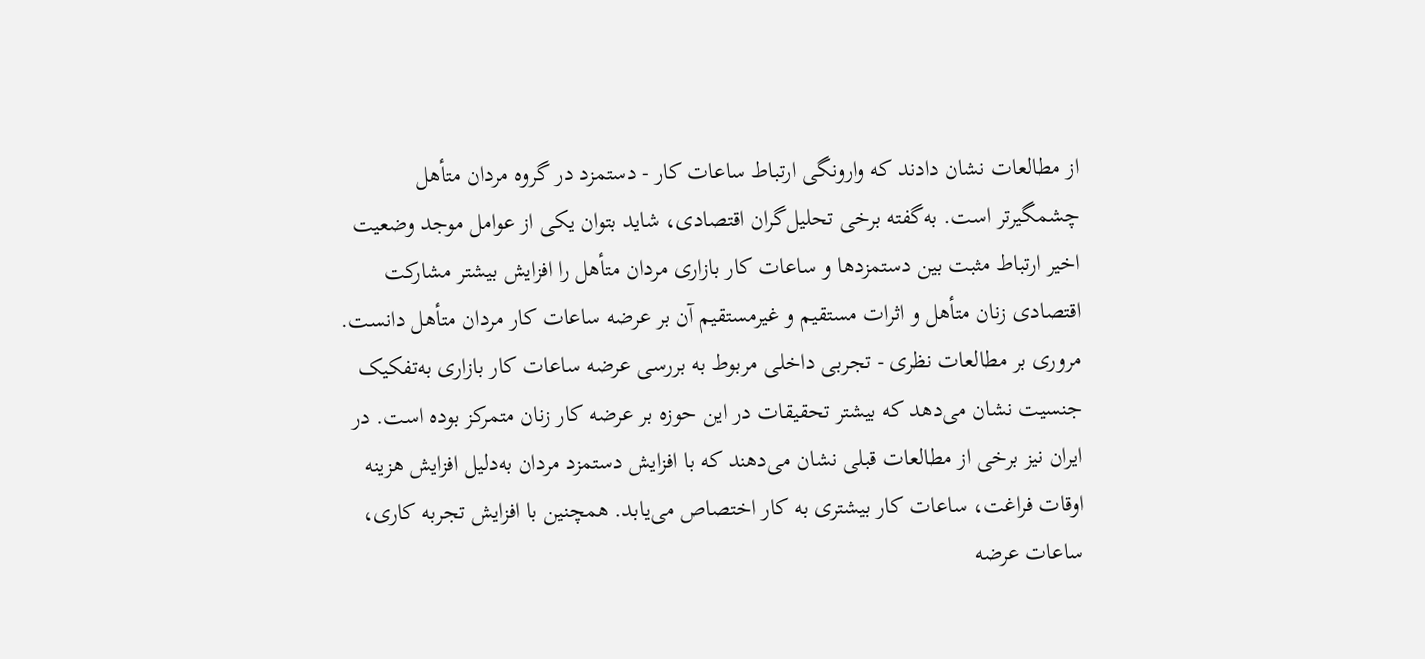از مطالعات نشان دادند که وارونگی ارتباط ساعات کار - دستمزد در گروه مردان متأهل چشمگیرتر است. به‌گفته برخی تحلیل‌گران اقتصادی، شاید بتوان یکی از عوامل موجد وضعیت اخیر ارتباط مثبت بین دستمزدها و ساعات کار بازاری مردان متأهل را افزایش بیشتر مشارکت اقتصادی زنان متأهل و اثرات مستقیم و غیرمستقیم آن بر عرضه ساعات کار مردان متأهل دانست. مروری بر مطالعات نظری - تجربی داخلی مربوط به بررسی عرضه ساعات کار بازاری به‌تفکیک جنسیت نشان می‌دهد که بیشتر تحقیقات در این حوزه بر عرضه کار زنان متمرکز بوده است. در ایران نیز برخی از مطالعات قبلی نشان می‌دهند که با افزایش دستمزد مردان به‌دلیل افزایش هزینه اوقات فراغت، ساعات کار بیشتری به کار اختصاص می‌یابد. همچنین با افزایش تجربه کاری، ساعات عرضه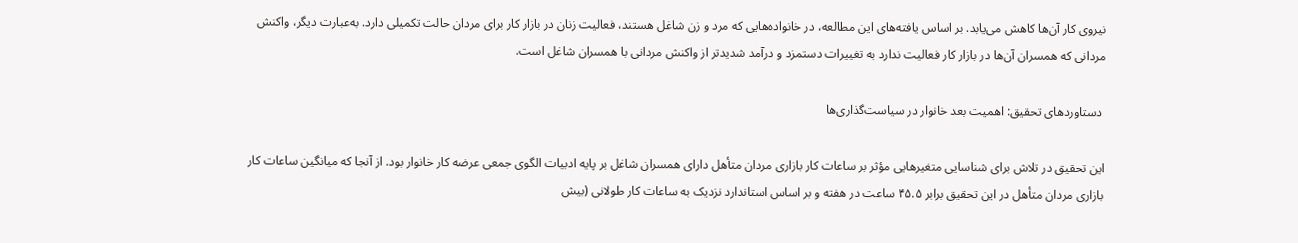نیروی کار آن‌ها کاهش می‌یابد. بر اساس یافته‌های این مطالعه، در خانواده‌هایی که مرد و زن شاغل هستند، فعالیت زنان در بازار کار برای مردان حالت تکمیلی دارد. به‌عبارت دیگر، واکنش مردانی که همسران آن‌ها در بازار کار فعالیت ندارد به تغییرات دستمزد و درآمد شدیدتر از واکنش مردانی با همسران شاغل است.

 دستاوردهای تحقیق: اهمیت بعد خانوار در سیاست‌گذاری‌ها

این تحقیق در تلاش برای شناسایی متغیرهایی مؤثر بر ساعات کار بازاری مردان متأهل دارای همسران شاغل بر پایه ادبیات الگوی جمعی عرضه کار خانوار بود. از آنجا که میانگین ساعات کار بازاری مردان متأهل در این تحقیق برابر ۴۵.۵ ساعت در هفته و بر اساس استاندارد نزدیک به ساعات کار طولانی (بیش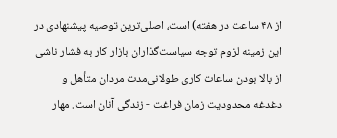از ۴۸ ساعت در هفته) است، اصلی‌ترین توصیه پیشنهادی در این زمینه لزوم توجه سیاست‌گذاران بازار کار به فشار ناشی از بالا بودن ساعات کاری طولانی‌مدت مردان متأهل و دغدغه محدودیت زمان فراغت - زندگی ‌آنان است. مهار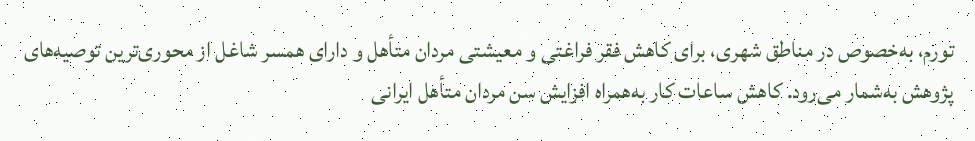تورم، به‌خصوص در مناطق شهری، برای کاهش فقر فراغتی و معیشتی مردان متأهل و دارای همسر شاغل از محوری‌ترین توصیه‌های پژوهش به‌شمار می‌رود. کاهش ساعات کار به‌همراه افزایش سن مردان متأهل ایرانی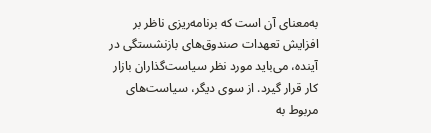به‌معنای آن است که برنامه‌ریزی ناظر بر افزایش تعهدات صندوق‌های بازنشستگی در آینده، می‌باید مورد نظر سیاست‌گذاران بازار کار قرار گیرد. از سوی دیگر، سیاست‌های مربوط به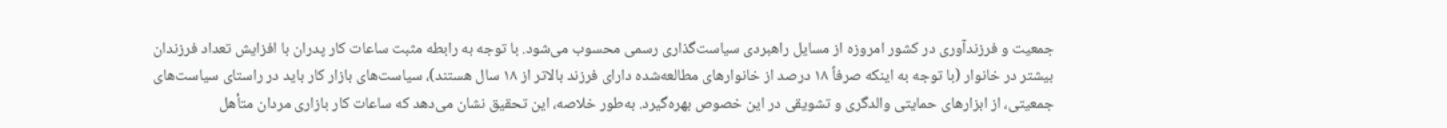جمعیت و فرزندآوری در کشور امروزه از مسایل راهبردی سیاست‌گذاری رسمی محسوب می‌شود. با توجه به رابطه مثبت ساعات کار پدران با افزایش تعداد فرزندان بیشتر در خانوار (با توجه به اینکه صرفاً ۱۸ درصد از خانوارهای مطالعه‌شده دارای فرزند بالاتر از ۱۸ سال هستند)، سیاست‌های بازار کار باید در راستای سیاست‌های جمعیتی، از ابزارهای حمایتی والدگری و تشویقی در این خصوص بهره‌گیرد. به‌طور خلاصه، این تحقیق نشان می‌دهد که ساعات کار بازاری مردان متأهل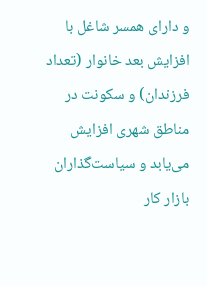و دارای همسر شاغل با افزایش بعد خانوار (تعداد فرزندان) و سکونت در مناطق شهری افزایش می‌یابد و سیاست‌گذاران بازار کار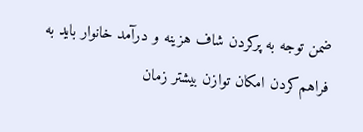ضمن توجه به پرکردن شاف هزینه و درآمد خانوار باید به فراهم‌کردن امکان توازن بیشتر زمان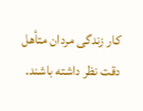کار زندگی مردان متأهل دقت نظر داشته باشند.